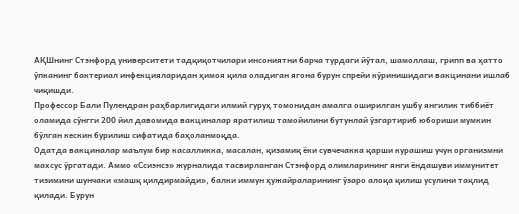АҚШнинг Стэнфорд университети тадқиқотчилари инсониятни барча турдаги йўтал, шамоллаш, грипп ва ҳатто ўпканинг бактериал инфекцияларидан ҳимоя қила оладиган ягона бурун спрейи кўринишидаги вакцинани ишлаб чиқишди.
Профессор Бали Пулендран раҳбарлигидаги илмий гуруҳ томонидан амалга оширилган ушбу янгилик тиббиёт оламида сўнгги 200 йил давомида вакциналар яратилиш тамойилини бутунлай ўзгартириб юбориши мумкин бўлган кескин бурилиш сифатида баҳоланмоқда.
Одатда вакциналар маълум бир касалликка, масалан, қизамиқ ёки сувчечакка қарши курашиш учун организмни махсус ўргатади. Аммо «Сcиэнcэ» журналида тасвирланган Стэнфорд олимларининг янги ёндашуви иммунитет тизимини шунчаки «машқ қилдирмайди», балки иммун ҳужайраларининг ўзаро алоқа қилиш усулини тақлид қилади. Бурун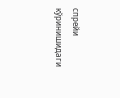спрейи кўринишидаги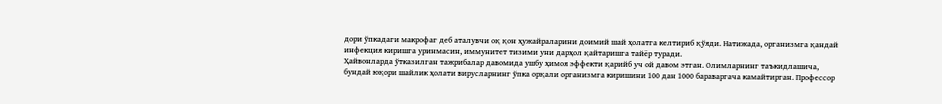дори ўпкадаги макрофаг деб аталувчи оқ қон ҳужайраларини доимий шай ҳолатга келтириб қўяди. Натижада, организмга қандай инфекция киришга уринмасин, иммунитет тизими уни дарҳол қайтаришга тайёр туради.
Ҳайвонларда ўтказилган тажрибалар давомида ушбу ҳимоя эффекти қарийб уч ой давом этган. Олимларнинг таъкидлашича, бундай юқори шайлик ҳолати вирусларнинг ўпка орқали организмга киришини 100 дан 1000 бараваргача камайтирган. Профессор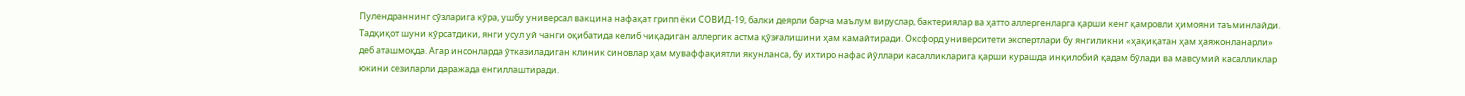Пулендраннинг сўзларига кўра, ушбу универсал вакцина нафақат грипп ёки CОВИД-19, балки деярли барча маълум вируслар, бактериялар ва ҳатто аллергенларга қарши кенг қамровли ҳимояни таъминлайди.
Тадқиқот шуни кўрсатдики, янги усул уй чанги оқибатида келиб чиқадиган аллергик астма қўзғалишини ҳам камайтиради. Оксфорд университети экспертлари бу янгиликни «ҳақиқатан ҳам ҳаяжонланарли» деб аташмоқда. Агар инсонларда ўтказиладиган клиник синовлар ҳам муваффақиятли якунланса, бу ихтиро нафас йўллари касалликларига қарши курашда инқилобий қадам бўлади ва мавсумий касалликлар юкини сезиларли даражада енгиллаштиради.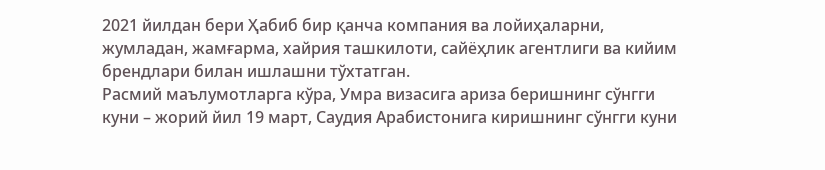2021 йилдан бери Ҳабиб бир қанча компания ва лойиҳаларни, жумладан, жамғарма, хайрия ташкилоти, сайёҳлик агентлиги ва кийим брендлари билан ишлашни тўхтатган.
Расмий маълумотларга кўра, Умра визасига ариза беришнинг сўнгги куни – жорий йил 19 март, Саудия Арабистонига киришнинг сўнгги куни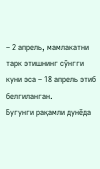– 2 апрель, мамлакатни тарк этишнинг сўнгги куни эса – 18 апрель этиб белгиланган.
Бугунги рақамли дунёда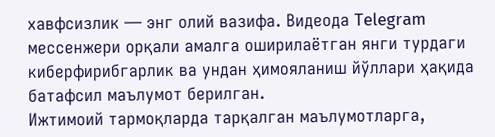хавфсизлик — энг олий вазифа. Видеода Telegram мессенжери орқали амалга оширилаётган янги турдаги киберфирибгарлик ва ундан ҳимояланиш йўллари ҳақида батафсил маълумот берилган.
Ижтимоий тармоқларда тарқалган маълумотларга,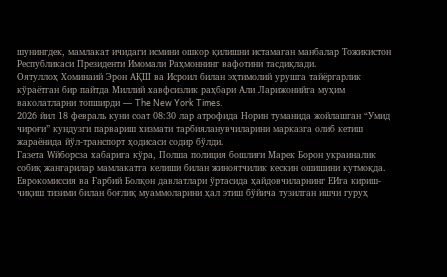шунингдек, мамлакат ичидаги исмини ошкор қилишни истамаган манбалар Тожикистон Республикаси Президенти Имомали Раҳмоннинг вафотини тасдиқлади.
Оятуллоҳ Хоминаий Эрон АҚШ ва Исроил билан эҳтимолий урушга тайёргарлик кўраётган бир пайтда Миллий хавфсизлик раҳбари Али Ларижонийга муҳим ваколатларни топширди — The New York Times.
2026 йил 18 февраль куни соат 08:30 лар атрофида Норин туманида жойлашган “Умид чироғи” кундузги парвариш хизмати тарбияланувчиларини марказга олиб кетиш жараёнида йўл-транспорт ҳодисаси содир бўлди.
Газета Wйборcза хабарига кўра, Полша полиция бошлиғи Марек Борон украиналик собиқ жангарилар мамлакатга келиши билан жиноятчилик кескин ошишини кутмоқда.
Еврокомиссия ва Ғарбий Болқон давлатлари ўртасида ҳайдовчиларнинг ЕИга кириш-чиқиш тизими билан боғлиқ муаммоларини ҳал этиш бўйича тузилган ишчи гуруҳ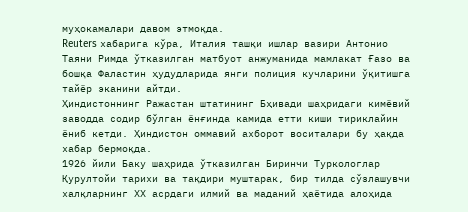муҳокамалари давом этмоқда.
Reuters хабарига кўра, Италия ташқи ишлар вазири Антонио Таяни Римда ўтказилган матбуот анжуманида мамлакат Ғазо ва бошқа Фаластин ҳудудларида янги полиция кучларини ўқитишга тайёр эканини айтди.
Ҳиндистоннинг Ражастан штатининг Бҳивади шаҳридаги кимёвий заводда содир бўлган ёнғинда камида етти киши тириклайин ёниб кетди. Ҳиндистон оммавий ахборот воситалари бу ҳақда хабар бермоқда.
1926 йили Баку шаҳрида ўтказилган Биринчи Туркологлар Қурултойи тарихи ва тақдири муштарак, бир тилда сўзлашувчи халқларнинг ХХ асрдаги илмий ва маданий ҳаётида алоҳида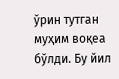ўрин тутган муҳим воқеа бўлди. Бу йил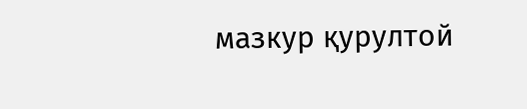мазкур қурултой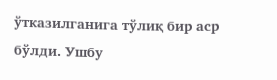ўтказилганига тўлиқ бир аср бўлди. Ушбу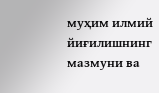муҳим илмий йиғилишнинг мазмуни ва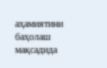аҳамиятини баҳолаш мақсадида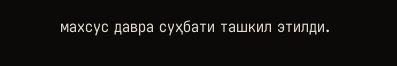махсус давра суҳбати ташкил этилди.